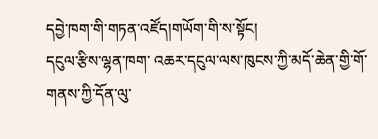དབྱེ་ཁག་གི་གཏན་འཛོད།གཡོག་གི་ས་སྟོང།
དངུལ་རྩིས་ལྷན་ཁག་ འཆར་དངུལ་ལས་ཁུངས་ཀྱི་མདོ་ཆེན་གྱི་གོ་གནས་ཀྱི་དོན་ལུ་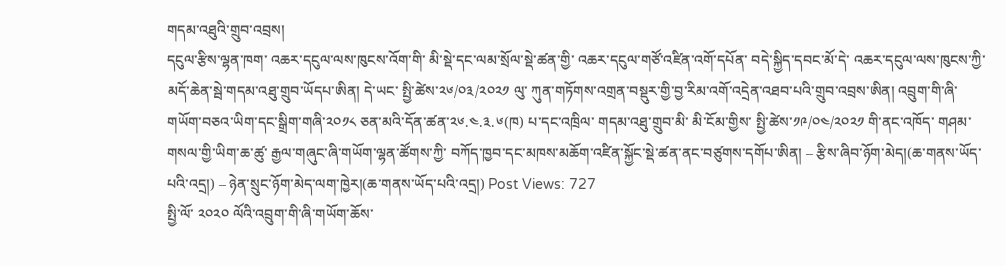གདམ་འཐུའི་གྲུབ་འབྲས།
དངུལ་རྩིས་ལྷན་ཁག་ འཆར་དངུལ་ལས་ཁུངས་འོག་གི་ མི་སྡེ་དང་ལམ་སྲོལ་སྡེ་ཚན་གྱི་ འཆར་དངུལ་གཙོ་འཛིན་འགོ་དཔོན་ བདེ་སྐྱིད་དབང་མོ་དེ་ འཆར་དངུལ་ལས་ཁུངས་ཀྱི་མདོ་ཆེན་སྦེ་གདམ་འཐུ་གྲུབ་ཡོདཔ་ཨིན། དེ་ཡང་ སྤྱི་ཚེས་༢༦/༠༣/༢༠༢༡ ལུ་ ཀུན་གཏོགས་འགྲན་བསྡུར་གྱི་བྱ་རིམ་འགོ་འདྲེན་འཐབ་པའི་གྲུབ་འབྲས་ཨིན། འབྲུག་གི་ཞི་གཡོག་བཅའ་ཡིག་དང་སྒྲིག་གཞི་༢༠༡༨ ཅན་མའི་དོན་ཚན་༢༦.༤.༣.༦(ཁ) པ་དང་འཁྲིལ་ གདམ་འཐུ་གྲུབ་མི་ མི་ངོམ་གྱིས་ སྤྱི་ཚེས་༡༩/༠༤/༢༠༢༡ གི་ནང་འཁོད་ གཤམ་གསལ་གྱི་ཡིག་ཆ་ཚུ་ རྒྱལ་གཞུང་ཞི་གཡོག་ལྷན་ཚོགས་ཀྱི་ བཀོད་ཁྱབ་དང་མཁས་མཆོག་འཛིན་སྐྱོང་སྡེ་ཚན་ནང་བཙུགས་དགོཔ་ཨིན། – རྩིས་ཞིབ་ཉོག་མེད།(ཆ་གནས་ཡོད་པའི་འདྲ།) – ཉེན་སྲུང་ཉོག་མེད་ལག་ཁྱེར།(ཆ་གནས་ཡོད་པའི་འདྲ།) Post Views: 727
སྤྱི་ལོ་ ༢༠༢༠ ལོའི་འབྲུག་གི་ཞི་གཡོག་ཆོས་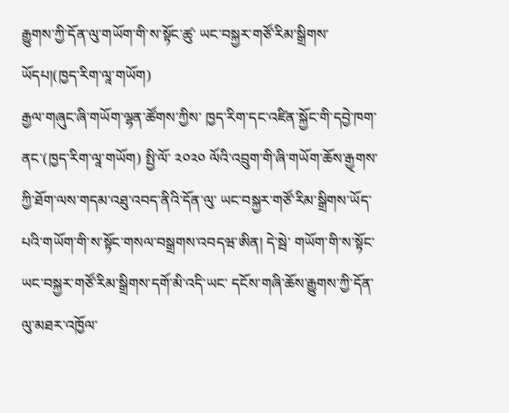རྒྱུགས་ཀྱི་དོན་ལུ་གཡོག་གི་ས་སྟོང་ཚུ་ ཡང་བསྐྱར་གཙོ་རིམ་སྒྲིགས་ཡོདཔ།(ཁྱད་རིག་ལཱ་གཡོག)
རྒྱལ་གཞུང་ཞི་གཡོག་ལྷན་ཚོགས་ཀྱིས་ ཁྱད་རིག་དང་འཛིན་སྐྱོང་གི་དབྱེ་ཁག་ནང་(ཁྱད་རིག་ལཱ་གཡོག) སྤྱི་ལོ་ ༢༠༢༠ ལོའི་འབྲུག་གི་ཞི་གཡོག་ཆོས་རྒྱ྄གས་ཀྱི་ཐོག་ལས་གདམ་འཐུ་འབད་ནིའི་དོན་ལུ་ ཡང་བསྐྱར་གཙོ་རིམ་སྒྲིགས་ཡོད་པའི་གཡོག་གི་ས་སྟོང་གསལ་བསྒྲགས་འབདཝ་ཨིན། དེ་སྦེ་ གཡོག་གི་ས་སྟོང་ ཡང་བསྐྱར་གཙོ་རིམ་སྒྲིགས་དགོ་མི་འདི་ཡང་ དངོས་གཞི་ཆོས་རྒྱུགས་ཀྱི་དོན་ལུ་མཐར་འཁྱོལ་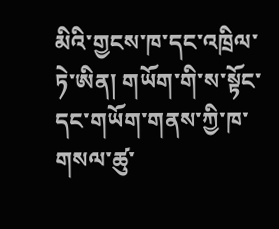མིའི་གྱངས་ཁ་དང་འཁྲིལ་ཏེ་ཨིན། གཡོག་གི་ས་སྟོང་དང་གཡོག་གནས་ཀྱི་ཁ་གསལ་ཚུ་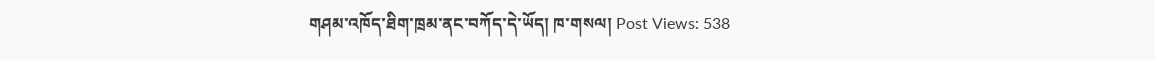གཤམ་འཁོད་ཐིག་ཁྲམ་ནང་བཀོད་དེ་ཡོད། ཁ་གསལ། Post Views: 538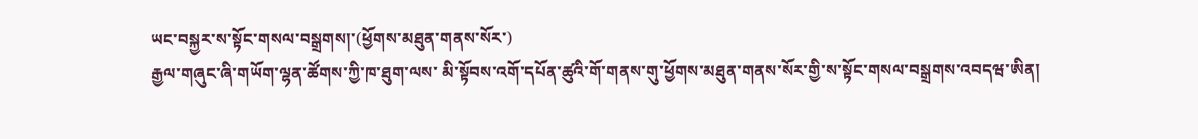ཡང་བསྐྱར་ས་སྟོང་གསལ་བསྒྲགས།་(ཕྱོགས་མཐུན་གནས་སོར་)
རྒྱལ་གཞུང་ཞི་གཡོག་ལྷན་ཚོགས་ཀྱི་ཁ་ཐུག་ལས་ མི་སྟོབས་འགོ་དཔོན་ཚུའི་གོ་གནས་གུ་ཕྱོགས་མཐུན་གནས་སོར་གྱི་ས་སྟོང་གསལ་བསྒྲགས་འབདཝ་ཨིན།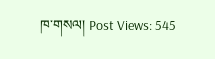ཁ་གསལ། Post Views: 545